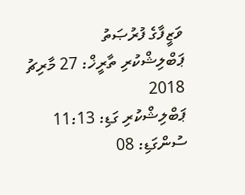ވަޒީފާގެ ފުރުޞަތު
ޕަބްލިޝްކުރި ތާރީޚް: 27 މާރިޗު 2018
ޕަބްލިޝްކުރި ގަޑި: 11:13
ސުންގަޑި: 08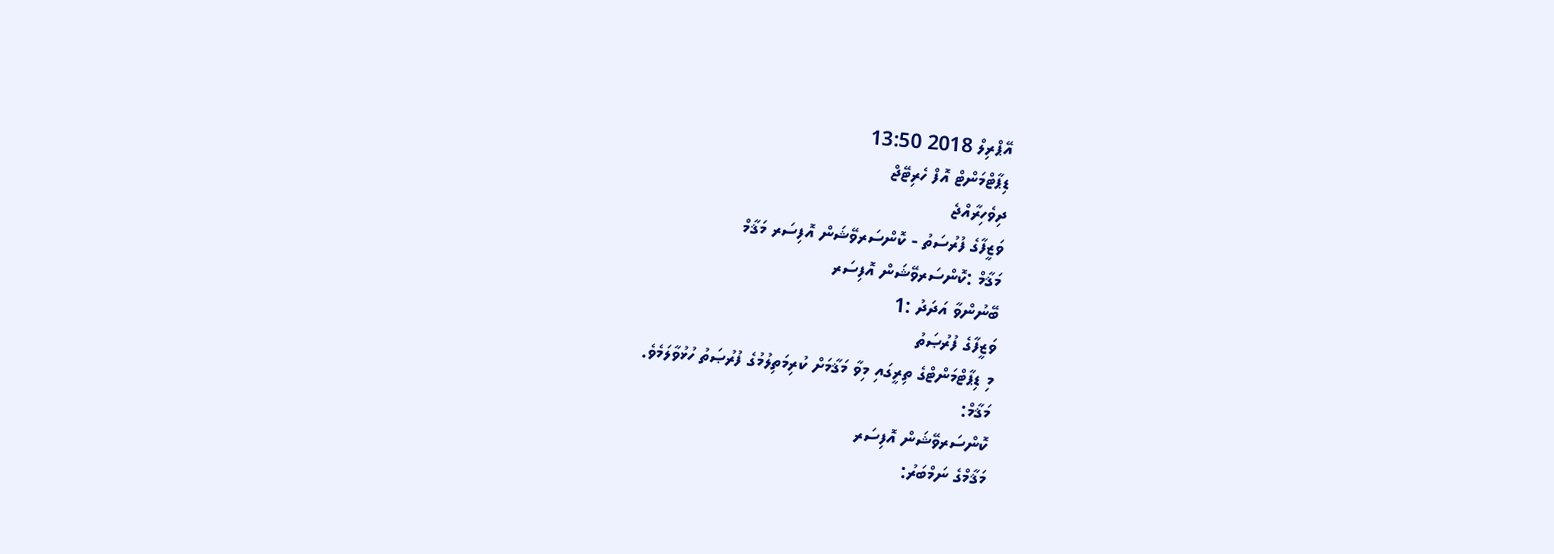އޭޕްރިލް 2018 13:50
ޑިޕާޓްމަންޓް އޮފް ހެރިޓޭޖް
ދިވެހިރާއްޖެ
ވަޒީފާގެ ފުރުސަތު - ކޮންސަރވޭޝަން އޮފިސަރ މަޤާމް
މަޤާމް :ކޮންސަރވޭޝަން އޮފިސަރ
ބޭނުންވާ އަދަދު :1
ވަޒީފާގެ ފުރުޞަތު
މި ޑިޕާޓްމަންޓްގެ ތިރީގައި މިވާ މަޤާމަށް ކުރިމަތިލުމުގެ ފުރުޞަތު ހުޅުވާލަމެވެ.
މަޤާމް:
ކޮންސަރވޭޝަން އޮފިސަރ
މަޤާމްގެ ނަމްބަރު: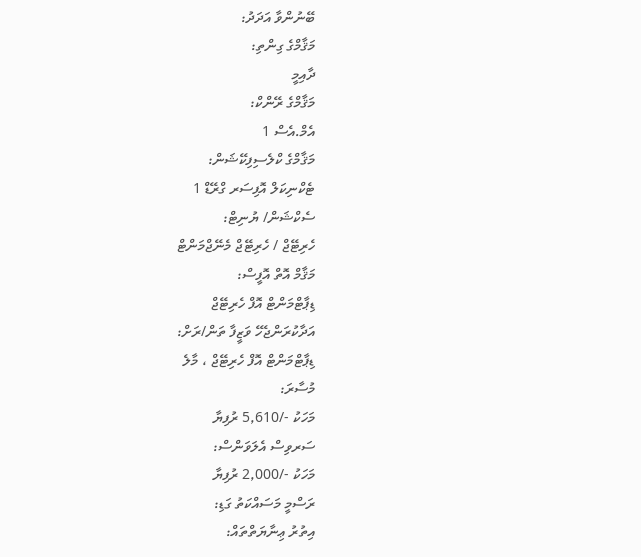ބޭނުންވާ އަދަދު:
މަޤާމްގެ ގިންތި:
ދާއިމީ
މަޤާމްގެ ރޭންކް:
އެމް.އެސް 1
މަޤާމްގެ ކްލެސިފިކޭޝަން:
ޓެކްނިކަލް އޮފިސަރ ގްރޭޑް 1
ސެކްޝަން/ ޔުނިޓް:
ހެރިޓޭޖް / ހެރިޓޭޖް މެނޭޖްމަންޓް
މަޤާމް އޮތް އޮފީސް:
ޑިޕާޓްމަންޓް އޮފް ހެރިޓޭޖް
އަދާކުރަންޖެހޭ ވަޒީފާ ތަން/ރަށް:
ޑިޕާޓްމަންޓް އޮފް ހެރިޓޭޖް ، މާލެ
މުސާރަ:
މަހަކު -/5,610 ރުފިޔާ
ސަރވިސް އެލަވަންސް:
މަހަކު -/2,000 ރުފިޔާ
ރަސްމީ މަސައްކަތު ގަޑި:
އިތުރު ޢިނާޔަތްތައް: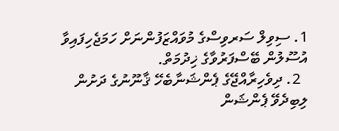1. ސިވިލް ސަރވިސްގެ މުވައްޒަފުންނަށް ހަމަޖެހިފައިވާ އުސޫލުން ބޭސްފަރުވާގެ ޚިދުމަތް.
  2. ދިވެހިރާއްޖޭގެ ޕެންޝަނާބެހޭ ޤާނޫނުގެ ދަށުން ލިބިދެވޭ ޕެންޝަން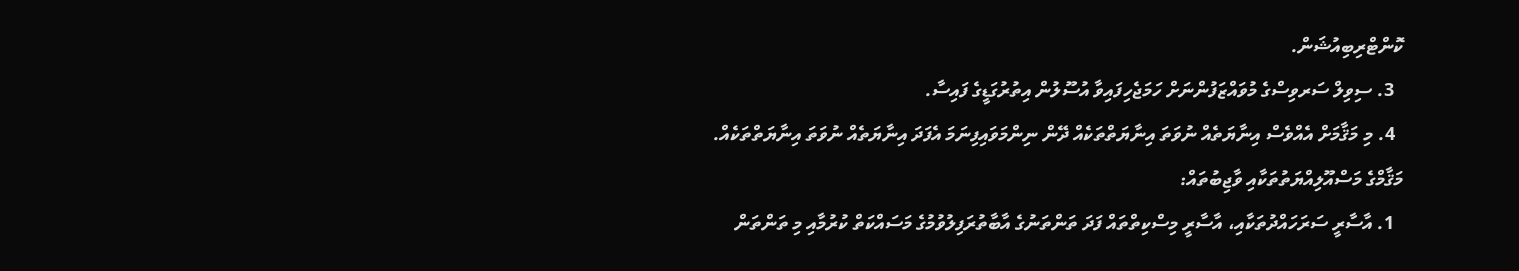ކޮންޓްރިބިއުޝަން.
  3. ސިވިލް ސަރވިސްގެ މުވައްޒަފުންނަށް ހަމަޖެހިފައިވާ އުސޫލުން އިތުރުގަޑީގެ ފައިސާ.
  4. މި މަޤާމަށް އެއްވެސް އިނާޔަތެއް ނުވަތަ އިނާޔަތްތަކެއް ދޭން ނިންމަވައިފިނަމަ އެފަދަ އިނާޔަތެއް ނުވަތަ އިނާޔަތްތަކެއް.
މަޤާމްގެ މަސްއޫލިއްޔަތުތަކާއި ވާޖިބުތައް:
  1. އާސާރީ ސަރަހައްދުތަކާއި، އާސާރީ މިސްކިތްތައް ފަދަ ތަންތަނުގެ އާބާތުރަފިލުވުމުގެ މަސައްކަތް ކުރުމާއި މި ތަންތަން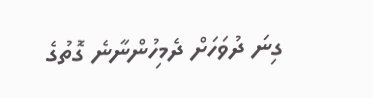ގިނަ ދުވަހަށް ދެމިހުންނާނެ ގޮތުގެ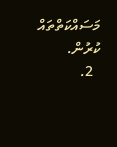މަސައްކަތްތައް ކުރުން.
  2.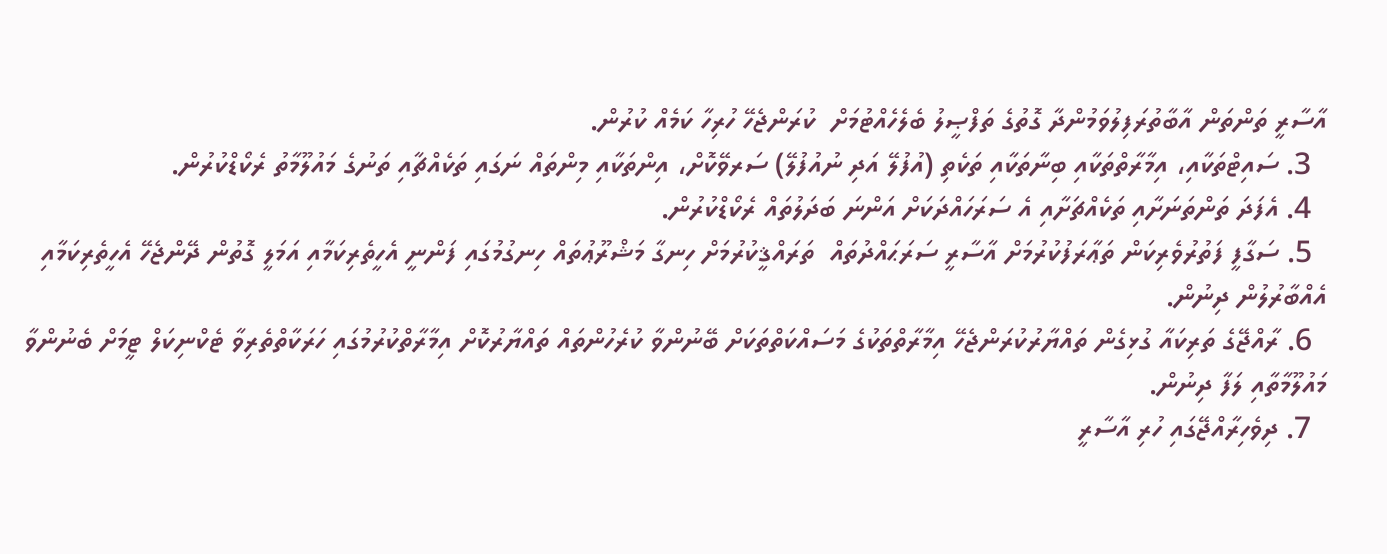އާސާރީ ތަންތަން އާބާތުރަފިލުވަމުންދާ ގޮތުގެ ތަފްޞީލު ބެލެހެއްޓުމަށް  ކުރަންޖެހޭ ހުރިހާ ކަމެއް ކުރުން.
  3. ސައިޓްތަކާއި، އިމާރާތްތަކާއި ބިނާތަކާއި ތަކެތި (އުފުލޭ އަދި ނުއުފުލޭ) ސަރވޭކޮށް، އިންތަކާއި މިންތައް ނަގައި ތަކެއްޗާއި ތަނުގެ މައުލޫމާތު ރެކޯޑްކުރުން.
  4. އެފަދަ ތަންތަނަށާއި ތަކެއްޗަށާއި އެ ސަރަހައްދަކަށް އަންނަ ބަދަލުތައް ރެކޯޑްކުރުން.
  5. ސަގާފީ ފަތުރުވެރިކަން ތަޢާރަފުކުރުމަށް އާސާރީ ސަރަޙައްދުތައް  ތަރައްޤީކުރުމަށް ހިނގާ މަޝްރޫޢުތައް ހިނގުމުގައި ފަންނީ އެހީތެރިކަމާއި އަމަލީ ގޮތުން ދޭންޖެހޭ އެހީތެރިކަމާއި އެއްބާރުލުން ދިނުން.
  6. ރާއްޖޭގެ ތަރިކައާ ގުޅިގެން ތައްޔާރުކުރަންޖެހޭ އިމާރާތްތަކުގެ މަސައްކަތްތަކަށް ބޭނުންވާ ކުރެހުންތައް ތައްޔާރުކޮށް އިމާރާތްކުރުމުގައި ހަރަކާތްތެރިވާ ޓެކްނިކަލް ޓީމަށް ބެނުންވާ މައުލޫމާތާއި ލަފާ ދިނުން.
  7. ދިވެހިރާއްޖޭގައި ހުރި އާސާރީ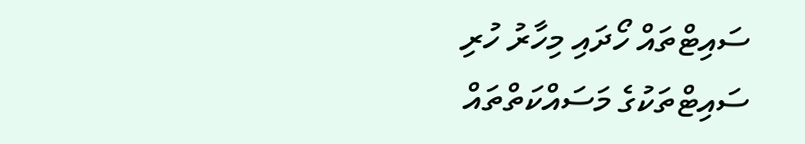ސައިޓްތައް ހޯދައި މިހާރު ހުރި ސައިޓްތަކުގެ މަސައްކަތްތައް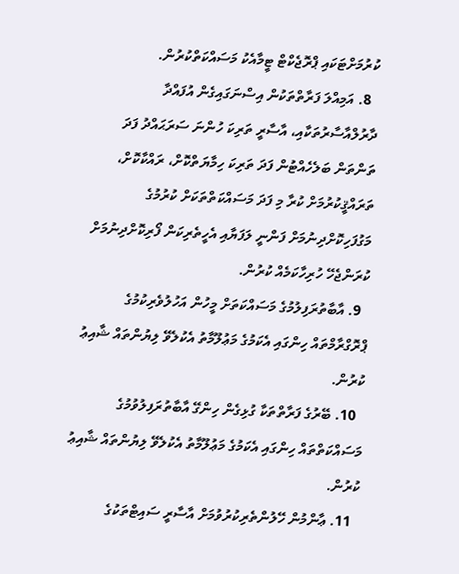ކުރުމަށްޓަކައި ޕްރޮޖެކްޓް ޓީމާއެކު މަސައްކަތްކުރުން.
  8. އަމިއްލަ ފަރާތްތަކުން އިސްނަގައިގެން އުފައްދާ ދާރުލްއާސާރުތަކާއި، އާސާރީ ތަރިކަ ހުންނަ ސަރަޙައްދު ފަދަ ތަންތަން ބަލެހެއްޓުން ފަދަ ތަރިކަ ހިމާޔަތްކޮށް، ރައްކާކޮށް، ތަރައްޤީކުރުމަށް ކުރާ މި ފަދަ މަސައްކަތްތަކަށް ކުރުމުގެ މަގުފަހިކޮށްދިނުމަށް ފަންނީ ލަފަޔާއި އެހީތެރިކަން ފޯރިކޮށްދިނުމަށް ކުރަންޖެހޭ ހުރިހާކަމެއް ކުރުން.
  9. އާބާތުރަފިލުމުގެ މަސައްކަތަށް މީހުން އަހުލުވެރިކުމުގެ ޕްރޮގްރާމްތައް ހިންގައި އެކަމުގެ މަޢުލޫމާތު އެކުލެވޭ ލިޔުންތައް ޝާއިޢު ކުރުން.
  10. ބޭރުގެ ފަރާތްތަކާ ގުޅިގެން ހިންގޭ އާބާތުރަފިލުވުމުގެ މަސައްކަތްތައް ހިންގައި އެކަމުގެ މަޢުލޫމާތު އެކުލެވޭ ލިޔުންތައް ޝާއިޢު ކުރުން.
  11. ޢާންމުން ހޭލުންތެރިކުރުވުމަށް އާސާރީ ސައިޓްތަކުގެ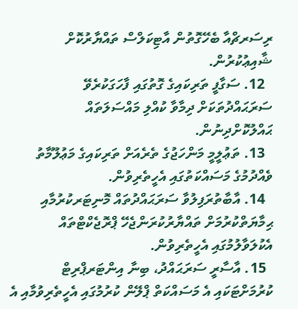ރިސަރޗްއާ ބެހޭގޮތުން އާޓިކަލްސް ތައްޔާރުކޮށް ޝާއިޢުކުރުން.
  12. ސަގާފީ ތަރިކައިގެ ގޮތުގައި ފާހަގަކުރެވޭ ސަރަޙައްދުތަކަށް ދިމާވާ ކުއްލި މައްސަލަތައް ޙައްލުކޮށްދިނުން.
  13. ތަޢުލީމީ މަންހަޖުގެ ތެރެއަށް ތަރިކައިގެ މަޢުލޫމާތު ވެއްދުމުގެ މަސައްކަތުގައި އެހީތެރިވުން.
  14. އާބާތުރަފިލުވާ ސަރަޙައްދުތައް މޮނިޓަރކުރުމާއި ޙިމާޔަތްކުރުމަށް ތައްޔާރުކުރަންޖެހޭ ޕްރޮޖެކްޓްތައް އެކުލަވާލުމުގައި އެހީތެރިވުން.
  15. އާސާރީ ސަރަޙައްދު، ބިނާ އިންޓަރޕްރިޓް ކުރުމަށްޓަކައި އެ މަސައްކަތް ޕްލޭން ކުރުމުގައި އެހީތެރިވުމާއި އެ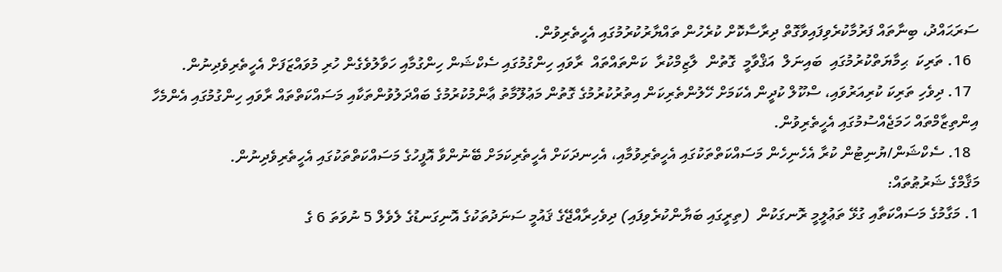ސަރަޙައްދު، ބިނާތައް ފަރުމާކުރެވިފައިވާގޮތް ދިރާސާކޮށް ކުރެހުން ތައްޔާރުކުރުމުގައި އެހީތެރިވުން.
  16. ތަރިކަ  ޙިމާޔަތްކުރުމުގައި  ބައިނަލް  އަޤްވާމީ  ގޮތުން  ލާޒިމްކުރާ  ކަންތައްތައް  ރާވައި ހިންގުމުގައި ސެކްޝަން ހިންގުމާއި ހަވާލުވެގެން ހުރި މުވައްޒަފަށް އެހީތެރިވެދިނުން.
  17. ދިވެހި ތަރިކަ ކުރިއަރުވައި، ސްކޫލް ކުދީން އެކަމަށް ހޭލުންތެރިކަން އިތުރުކުރުމުގެ ގޮތުން މަޢުލޫމާތު ޢާންމުކުރުމުގެ ބައްދަލުވުންތަކާއި މަސައްކަތްތައް ރާވައި ހިންގުމުގައި އެންމެހާ އިންތިޒާމްތައް ހަމަޖެއްސުމުގައި އެހީތެރިވުން.
  18. ސެކްޝަން/ޔުނިޓުން ކުރާ އެހެނިހެން މަސައްކަތްތަކުގައި އެހީތެރިވުމާއި، އެހިނދަކަށް އެހީތެރިކަމަށް ބޭނުންވާ އޮފީހުގެ މަސައްކަތްތަކުގައި އެހީތެރިވެދިނުން.
މަޤާމްގެ ޝަރުޠުތައް:
1. މަގާމުގެ މަސައްކަތާއި ގުޅޭ ތަޢުލީމީ ރޮނގަކުން  (ތިރީގައި ބަޔާންކުރެވިފައި) ދިވެހިރާއްޖޭގެ ޤައުމީ ސަނަދުތަކުގެ އޮނިގަނޑުގެ ލެވެލް 5 ނުވަތަ 6 ގެ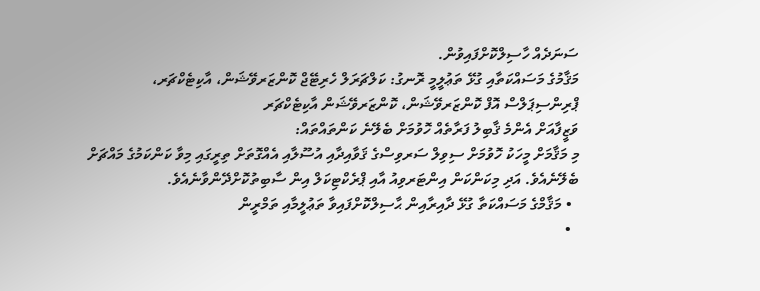ސަނަދެއް ހާސިލްކޮށްފައިވުން.
މަޤާމުގެ މަސައްކަތާއި ގުޅޭ ތަޢުލީމީ ރޮނގު: ކަލްޗަރަލް ހެރިޓޭޖް ކޮންޒަރވޭޝަން، އާކިޓެކްޗަރ، ޕްރިންސިޕަލްސް އޮފް ކޮންޒަރވޭޝަން، ކޮންޒަރވޭޝަން އާކިޓެކްޗަރ
ވަޒީފާއަށް އެންމެ ޤާބިލު ފަރާތެއް ހޮވުމަށް ބެލޭނެ ކަންތައްތައް:
މި މަޤާމަށް މީހަކު ހޮވުމަށް ސިވިލް ސަރވިސްގެ ޤަވާއިދާއި އުސޫލާއި އެއްގޮތަށް ތިރީގައި މިވާ ކަންކަމުގެ މައްޗަށް ބެލޭނެއެވެ. އަދި މިކަންކަން އިންޓަރވިއު އާއި ޕްރެކްޓިކަލް އިން ސާބިތުކޮށްދޭންވާނެއެވެ.
  • މަޤާމްގެ މަސައްކަތާ ގުޅޭ ދާއިރާއިން ޙާސިލްކޮށްފައިވާ ތަޢުލީމާއި ތަމްރީން
  •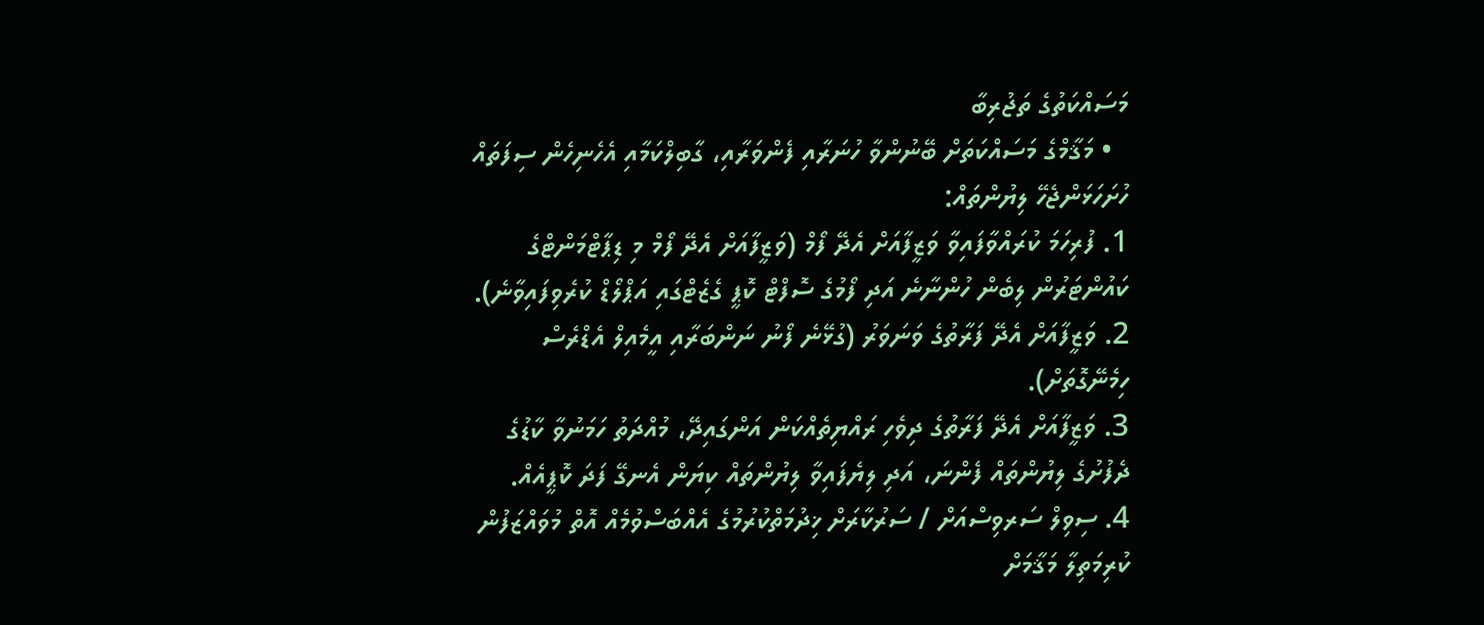މަސައްކަތުގެ ތަޖުރިބާ
  • މަޤާމްގެ މަސައްކަތަށް ބޭނުންވާ ހުނަރާއި ފެންވަރާއި، ގާބިލްކަމާއި އެހެނިހެން ސިފަތައް
ހުށަހަޅަންޖެހޭ ލިޔުންތައް:
1. ފުރިހަމަ ކުރައްވާފައިވާ ވަޒީފާއަށް އެދޭ ފޯމް (ވަޒީފާއަށް އެދޭ ފޯމް މި ޑިޕާޓްމަންޓްގެ ކައުންޓަރުން ލިބެން ހުންނާނެ އަދި ފޯމުގެ ސޮފްޓް ކޮޕީ ގެޒެޓްގައި އަޕްލޯޑް ކުރެވިފައިވާނެ).
2. ވަޒީފާއަށް އެދޭ ފަރާތުގެ ވަނަވަރު (ގުޅޭނެ ފޯނު ނަންބަރާއި އީމެއިލް އެޑްރެސް ހިމެނޭގޮތަށް).
3. ވަޒީފާއަށް އެދޭ ފަރާތުގެ ދިވެހި ރައްޔިތެއްކަން އަންގައިދޭ، މުއްދަތު ހަމަނުވާ ކާޑުގެ ދެފުށުގެ ލިޔުންތައް ފެންނަ، އަދި ލިޔެފައިވާ ލިޔުންތައް ކިޔަން އެނގޭ ފަދަ ކޮޕީއެއް.
4. ސިވިލް ސަރވިސްއަށް / ސަރުކާރަށް ޚިދުމަތްކުރުމުގެ އެއްބަސްވުމެއް އޮތް މުވައްޒަފުން ކުރިމަތިލާ މަޤާމަށް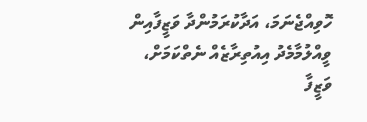ހޮވިއްޖެނަމަ، އަދާކުރަމުންދާ ވަޒީފާއިން ވީއްލުމާމެދު އިއުތިރާޒެއް ނެތްކަމަށް، ވަޒީފާ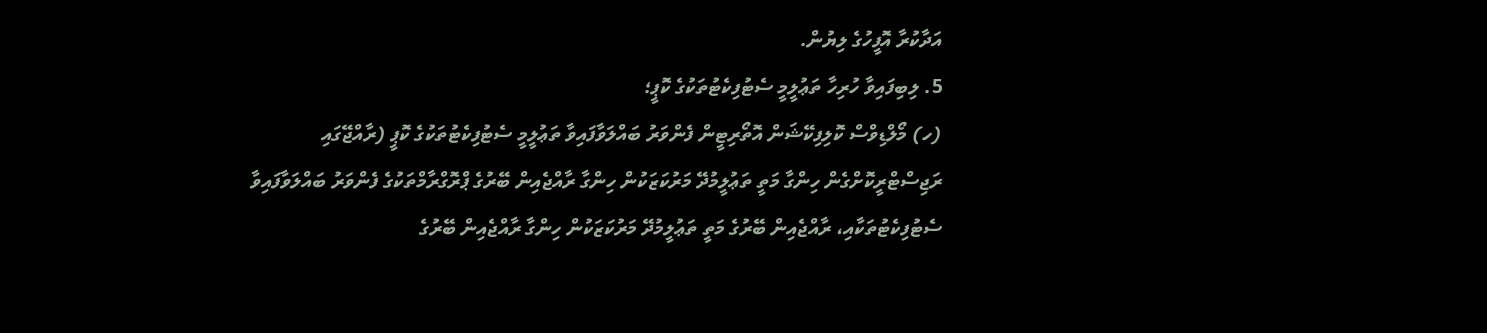އަދާކުރާ އޮފީހުގެ ލިޔުން.
5. ލިބިފައިވާ ހުރިހާ ތަޢުލީމީ ސެޓުފިކެޓުތަކުގެ ކޮޕީ؛
(ހ) މޯލްޑިވްސް ކޮލިފިކޭޝަން އޮތޯރިޓީން ފެންވަރު ބައްލަވާފައިވާ ތަޢުލީމީ ސެޓުފިކެޓުތަކުގެ ކޮޕީ (ރާއްޖޭގައި ރަޖިސްޓްރީކޮށްގެން ހިންގާ މަތީ ތަޢުލީމުދޭ މަރުކަޒަކުން ހިންގާ ރާއްޖެއިން ބޭރުގެ ޕްރޮގްރާމްތަކުގެ ފެންވަރު ބައްލަވާފައިވާ ސެޓުފިކެޓުތަކާއި، ރާއްޖެއިން ބޭރުގެ މަތީ ތަޢުލީމުދޭ މަރުކަޒަކުން ހިންގާ ރާއްޖެއިން ބޭރުގެ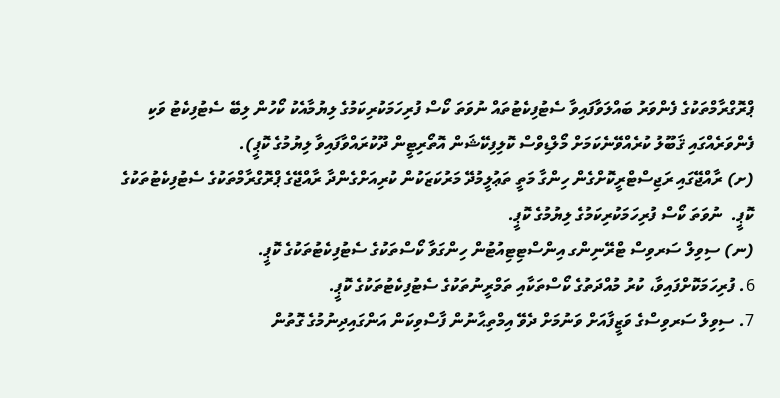ޕްރޮގްރާމްތަކުގެ ފެންވަރު ބައްލަވާފައިވާ ސެޓުފިކެޓުތައް ނުވަތަ ކޯސް ފުރިހަމަކުރިކަމުގެ ލިޔުމާއެކު ކޯހުން ލިބޭ ސެޓުފިކެޓު ވަކި ފެންވަރެއްގައި ޤަބޫލު ކުރެއްވޭނެކަމަށް މޯލްޑިވްސް ކޮލިފިކޭޝަން އޮތޯރިޓީން ދޫކުރައްވާފައިވާ ލިޔުމުގެ ކޮޕީ).
(ށ) ރާއްޖޭގައި ރަޖިސްޓްރީކޮށްގެން ހިންގާ މަތީ ތަޢުލީމުދޭ މަރުކަޒަކުން ކުރިއަށްގެންދާ ރާއްޖޭގެ ޕްރޮގްރާމްތަކުގެ ސެޓުފިކެޓުތަކުގެ ކޮޕީ.  ނުވަތަ ކޯސް ފުރިހަމަކުރިކަމުގެ ލިޔުމުގެ ކޮޕީ.
(ނ) ސިވިލް ސަރވިސް ޓްރޭނިންގ އިންސްޓިޓިއުޓުން ހިންގަވާ ކޯސްތަކުގެ ސެޓުފިކެޓުތަކުގެ ކޮޕީ.
6. ފުރިހަމަކޮށްފައިވާ، ކުރު މުއްދަތުގެ ކޯސްތަކާއި ތަމްރީނުތަކުގެ ސެޓުފިކެޓުތަކުގެ ކޮޕީ.
7. ސިވިލް ސަރވިސްގެ ވަޒީފާއަށް ވަނުމަށް ދެވޭ އިމްތިޙާނުން ފާސްވިކަން އަންގައިދިނުމުގެ ގޮތުން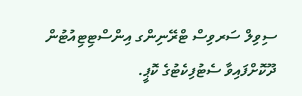ސިވިލް ސަރވިސް ޓްރޭނިންގ އިންސްޓިޓިއުޓުން ދޫކޮށްފައިވާ ސެޓުފިކެޓުގެ ކޮޕީ.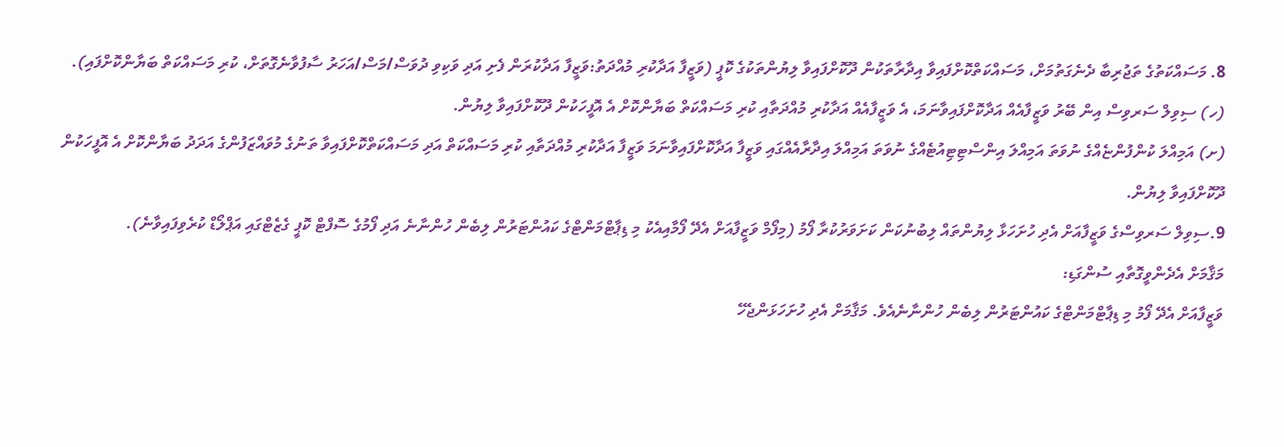8. މަސައްކަތުގެ ތަޖުރިބާ ދެނެގަތުމަށް، މަސައްކަތްކޮށްފައިވާ އިދާރާތަކުން ދޫކޮށްފައިވާ ލިޔުންތަކުގެ ކޮޕީ (ވަޒީފާ އަދާކުރި މުއްދަތު:ވަޒީފާ އަދާކުރަން ފެށި އަދި ވަކިވި ދުވަސް/މަސް/އަހަރު ސާފުވާނެގޮތަށް، ކުރި މަސައްކަތް ބަޔާންކޮށްފައި).
(ހ) ސިވިލް ސަރވިސް އިން ބޭރު ވަޒީފާއެއް އަދާކޮށްފައިވާނަމަ، އެ ވަޒީފާއެއް އަދާކުރި މުއްދަތާއި ކުރި މަސައްކަތް ބަޔާންކޮށް އެ އޮފީހަކުން ދޫކޮށްފައިވާ ލިޔުން.
(ށ) އަމިއްލަ ކުންފުންޏެއްގެ ނުވަތަ އަމިއްލަ އިންސްޓިޓިއުޓެއްގެ ނުވަތަ އަމިއްލަ އިދާރާއެއްގައި ވަޒީފާ އަދާކޮށްފައިވާނަމަ ވަޒީފާ އަދާކުރި މުއްދަތާއި ކުރި މަސައްކަތް އަދި މަސައްކަތްކޮށްފައިވާ ތަނުގެ މުވައްޒަފުންގެ އަދަދު ބަޔާންކޮށް އެ އޮފީހަކުން ދޫކޮށްފައިވާ ލިޔުން.
9.ސިވިލް ސަރވިސްގެ ވަޒީފާއަށް އެދި ހުށަހަޅާ ލިޔުންތައް ލިބުނުކަން ކަށަވަރުކުރާ ފޯމު (މިފޯމް ވަޒީފާއަށް އެދޭ ފޯމާއިއެކު މި ޑިޕާޓްމަންޓްގެ ކައުންޓަރުން ލިބެން ހުންނާނެ އަދި ފޯމުގެ ސޮފްޓް ކޮޕީ ގެޒެޓްގައި އަޕްލޯޑް ކުރެވިފައިވާނެ).
މަޤާމަށް އެދެންވީގޮތާއި ސުންގަޑި:
ވަޒީފާއަށް އެދޭ ފޯމު މި ޑިޕާޓްމަންޓްގެ ކައުންޓަރުން ލިބެން ހުންނާނެއެވެ. މަޤާމަށް އެދި ހުށަހަޅަންޖެހޭ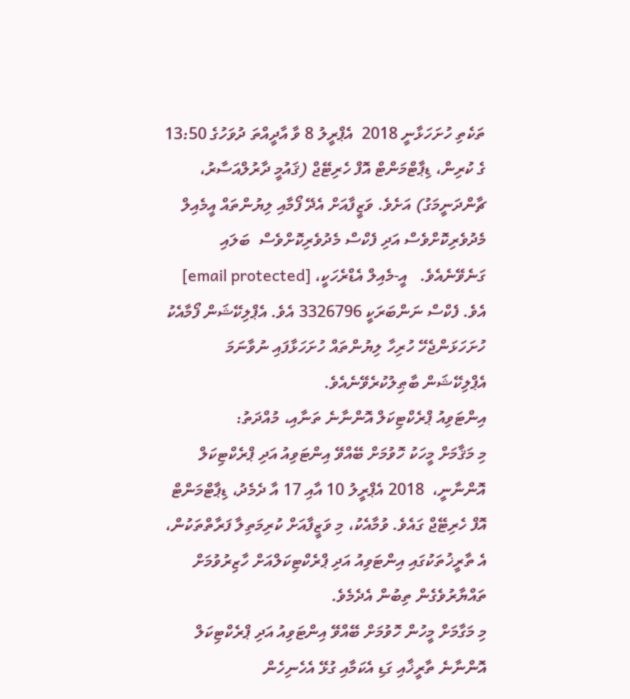ތަކެތި ހުށަހަޅާނީ 2018  އެޕްރީލު 8 ވާ އާދީއްތަ ދުވަހުގެ 13:50 ގެ ކުރިން، ޑިޕާޓްމަންޓް އޮފް ހެރިޓޭޖް (ޤައުމީ ދާރުލްއަސާރު، ޗާންދަނީމަގު) އަށެވެ. ވަޒީފާއަށް އެދޭ ފޯމާއި ލިޔުންތައް އީމެއިލް މެދުވެރިކޮށްވެސް އަދި ފެކްސް މެދުވެރިކޮށްވެސް  ބަލައި ގަނެވޭނެއެވެ.   އީ-މެއިލް އެޑްރެހަކީ، [email protected] އެވެ. ފެކްސް ނަންބަރަކީ 3326796 އެވެ. އެޕްލިކޭޝަން ފޯމާއެކު ހުށަހަޅަންޖެހޭ ހުރިހާ ލިޔުންތައް ހުށަހަޅާފައި ނުވާނަމަ އެޕްލިކޭޝަން ބާޠިލުކުރެވޭނެއެވެ.
އިންޓަވިއު ޕްރެކްޓިކަލް އޮންނާނެ ތަނާއި، މުއްދަތު:
މި މަޤާމަށް މީހަކު ހޮވުމަށް ބޭއްވޭ އިންޓަވިއު އަދި ޕްރެކްޓިކަލް  އޮންނާނީ،  2018 އެޕްރީލު 10 އާއި 17 އާ ދެމެދު، ޑިޕާޓްމަންޓް އޮފް ހެރިޓޭޖް ގައެވެ. ވުމާއެކު، މި ވަޒީފާއަށް ކުރިމަތިލާ ފަރާތްތަކުން، އެ ތާރީޚުތަކުގައި އިންޓަވިއު އަދި ޕްރެކްޓިކަލްއަށް ހާޒިރުވުމަށް ތައްޔާރުވެގެން ތިބުން އެދެމެވެ.
މި މަގާމަށް މީހުން ހޮވުމަށް ބޭއްވޭ އިންޓަވިއު އަދި ޕްރެކްޓިކަލް އޮންނާނެ ތާރީޚާއި ގަޑި އެކަމާއި ގުޅޭ އެހެނިހެން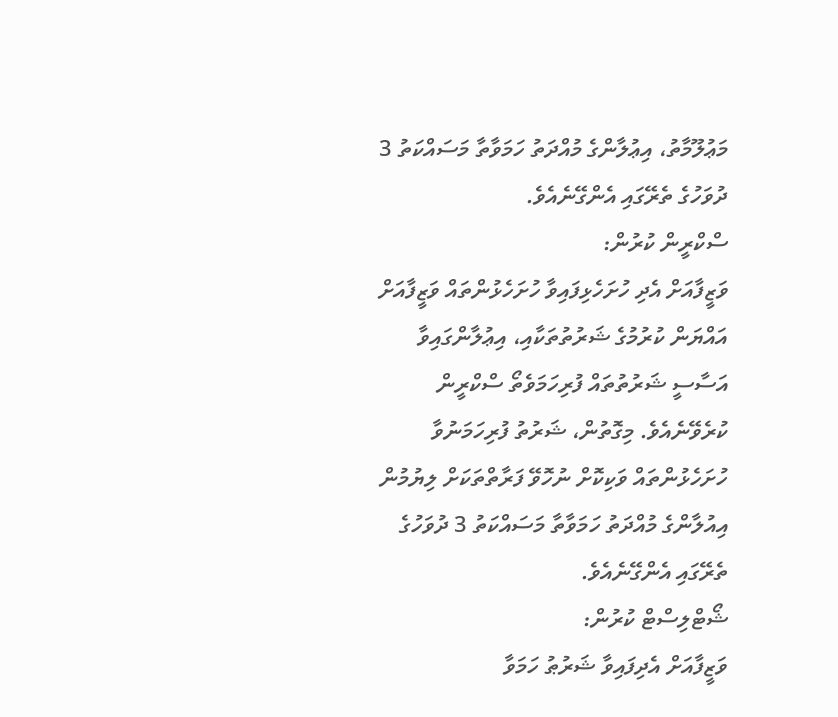މަޢުލޫމާތު، އިޢުލާންގެ މުއްދަތު ހަމަވާތާ މަސައްކަތު 3 ދުވަހުގެ ތެރޭގައި އެންގޭނެއެވެ.
ސްކްރީން ކުރުން:
ވަޒީފާއަށް އެދި ހުށަހެޅިފައިވާ ހުށަހެޅުންތައް ވަޒީފާއަށް އައްޔަން ކުރުމުގެ ޝަރުތުތަކާއި، އިޢުލާންގައިވާ އަސާސީ ޝަރުތުތައް ފުރިހަމަވެތޯ ސްކްރީން ކުރެވޭނެއެވެ. މިގޮތުން، ޝަރުތު ފުރިހަމަނުވާ ހުށަހެޅުންތައް ވަކިކޮށް ނުހޮވޭ ފަރާތްތަކަށް ލިޔުމުން އިއުލާންގެ މުއްދަތު ހަމަވާތާ މަސައްކަތު 3 ދުވަހުގެ ތެރޭގައި އެންގޭނެއެވެ.
ޝޯޓްލިސްޓް ކުރުން:
ވަޒީފާއަށް އެދިފައިވާ ޝަރުޠު ހަމަވާ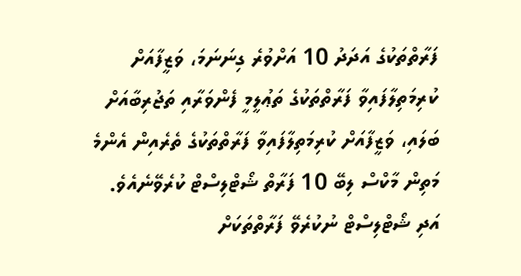ފަރާތްތަކުގެ އަދަދު 10 އަށްވުރެ ގިނަނަމަ، ވަޒީފާއަށް ކުރިމަތިލާފައިވާ ފަރާތްތަކުގެ ތަޢުލީމީ ފެންވަރާއި ތަޖުރިބާއަށް ބަލައި، ވަޒީފާއަށް ކުރިމަތިލާފައިވާ ފަރާތްތަކުގެ ތެރެއިން އެންމެ މަތިން މާކްސް ލިބޭ 10 ފަރާތް ޝޯޓްލިސްޓް ކުރެވޭނެއެވެ. އަދި ޝޯޓްލިސްޓް ނުކުރެވޭ ފަރާތްތަކަށް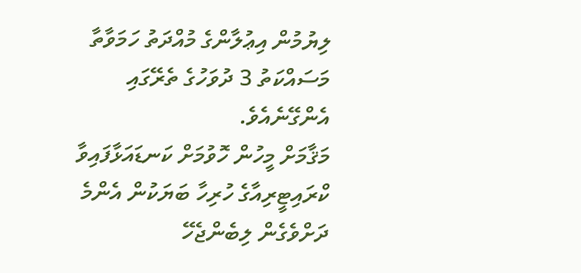ލިޔުމުން އިޢުލާންގެ މުއްދަތު ހަމަވާތާ މަސައްކަތު 3 ދުވަހުގެ ތެރޭގައި އެންގޭނެއެވެ.
މަޤާމަށް މީހުން ހޮވުމަށް ކަނޑައަޅާފައިވާ ކްރައިޓީރިއާގެ ހުރިހާ ބަޔަކުން އެންމެ ދަށްވެގެން ލިބެންޖެހޭ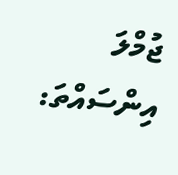ޖުމްލަ އިންސައްތަ: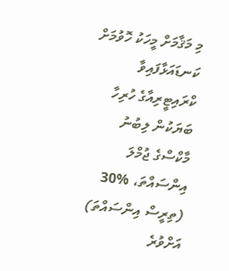މި މަޤާމަށް މީހަކު ހޮވުމަށް ކަނޑައަޅާފައިވާ ކްރައިޓީރިއާގެ ހުރިހާ ބަޔަކުން ލިބުނު މާކްސްގެ ޖުމްލަ އިންސައްތަ، %30 (ތިރީސް އިންސައްތަ) އަށްވުރެ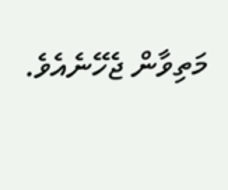މަތިވާން ޖެހޭނެއެވެ.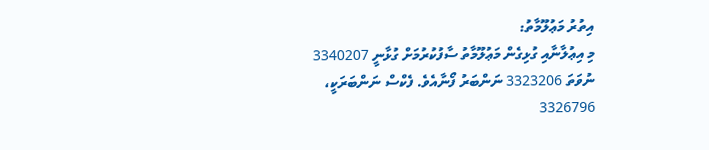އިތުރު މަޢުލޫމާތު:
މި އިޢުލާނާއި ގުޅިގެން މަޢުލޫމާތު ސާފުކުރުމަށް ގުޅާނީ 3340207 ނުވަތަ 3323206 ނަންބަރު ފޯނާއެވެ. ފެކްސް ނަންބަރަކީ، 3326796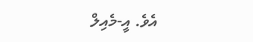އެވެ. އީ-މެއިލް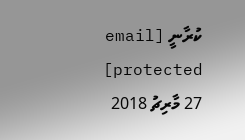ކުރާނީ [email protected]
27 މާރިޗު 2018